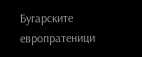Бугарските европратеници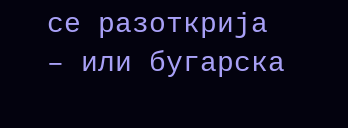се разоткрија – или бугарска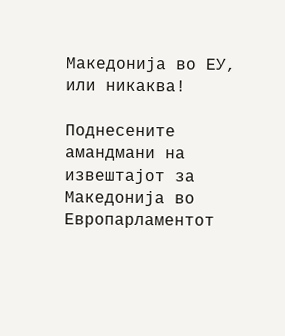Македонија во ЕУ, или никаква!

Поднесените амандмани на извештајот за Македонија во Европарламентот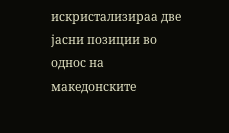искристализираа две јасни позиции во однос на македонските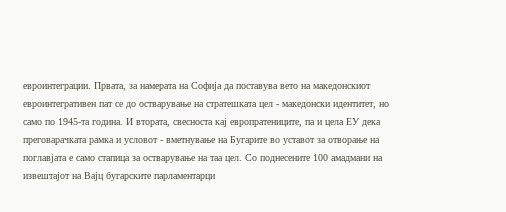евроинтеграции. Првата, за намерата на Софија да поставува вето на македонскиот евроинтегративен пат се до остварување на стратешката цел - македонски идентитет, но само по 1945-та година. И втората, свесноста кај европратениците, па и цела ЕУ дека преговарачката рамка и условот - вметнување на Бугарите во уставот за отворање на поглавјата е само стапица за остварување на таа цел. Со поднесените 100 амадмани на извештајот на Вајц бугарските парламентарци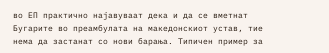во ЕП практично најавуваат дека и да се вметнат Бугарите во преамбулата на македонскиот устав, тие нема да застанат со нови барања. Типичен пример за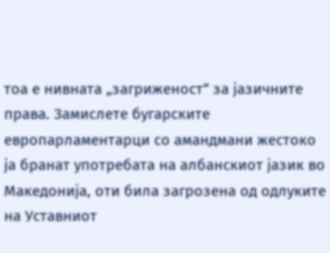тоа е нивната „загриженост“ за јазичните права. Замислете бугарските европарламентарци со амандмани жестоко ја бранат употребата на албанскиот јазик во Македонија, оти била загрозена од одлуките на Уставниот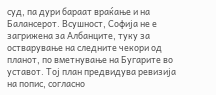суд, па дури бараат враќање и на Балансерот. Всушност, Софија не е загрижена за Албанците, туку за остварување на следните чекори од планот, по вметнување на Бугарите во уставот. Тој план предвидува ревизија на попис, согласно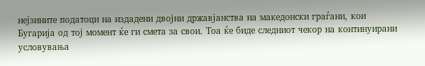нејзините податоци на издадени двојни државјанства на македонски граѓани, кои Бугарија од тој момент ќе ги смета за свои. Тоа ќе биде следниот чекор на континуирани условувања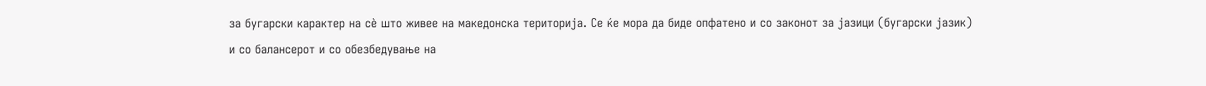за бугарски карактер на сѐ што живее на македонска територија. Се ќе мора да биде опфатено и со законот за јазици (бугарски јазик) и со балансерот и со обезбедување на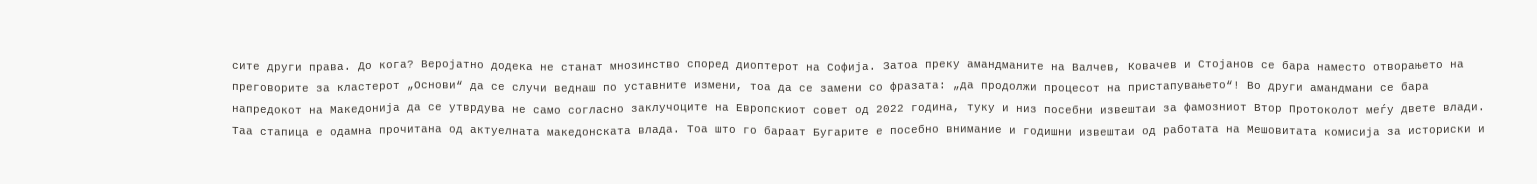сите други права. До кога? Веројатно додека не станат мнозинство според диоптерот на Софија. Затоа преку амандманите на Валчев, Ковачев и Стојанов се бара наместо отворањето на преговорите за кластерот „Основи“ да се случи веднаш по уставните измени, тоа да се замени со фразата: „да продолжи процесот на пристапувањето“! Во други амандмани се бара напредокот на Македонија да се утврдува не само согласно заклучоците на Европскиот совет од 2022 година, туку и низ посебни извештаи за фамозниот Втор Протоколот меѓу двете влади. Таа стапица е одамна прочитана од актуелната македонската влада. Тоа што го бараат Бугарите е посебно внимание и годишни извештаи од работата на Мешовитата комисија за историски и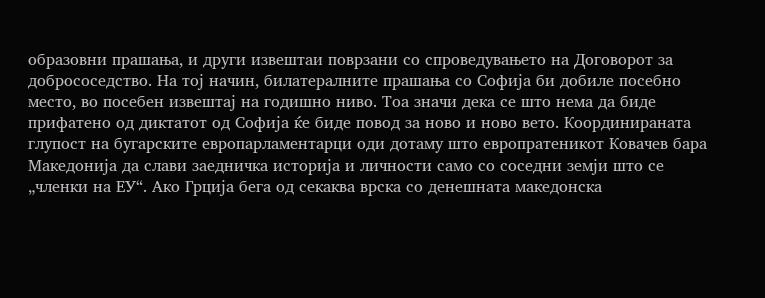образовни прашања, и други извештаи поврзани со спроведувањето на Договорот за добрососедство. На тој начин, билатералните прашања со Софија би добиле посебно место, во посебен извештај на годишно ниво. Тоа значи дека се што нема да биде прифатено од диктатот од Софија ќе биде повод за ново и ново вето. Координираната глупост на бугарските европарламентарци оди дотаму што европратеникот Ковачев бара Македонија да слави заедничка историја и личности само со соседни земји што се „членки на ЕУ“. Ако Грција бега од секаква врска со денешната македонска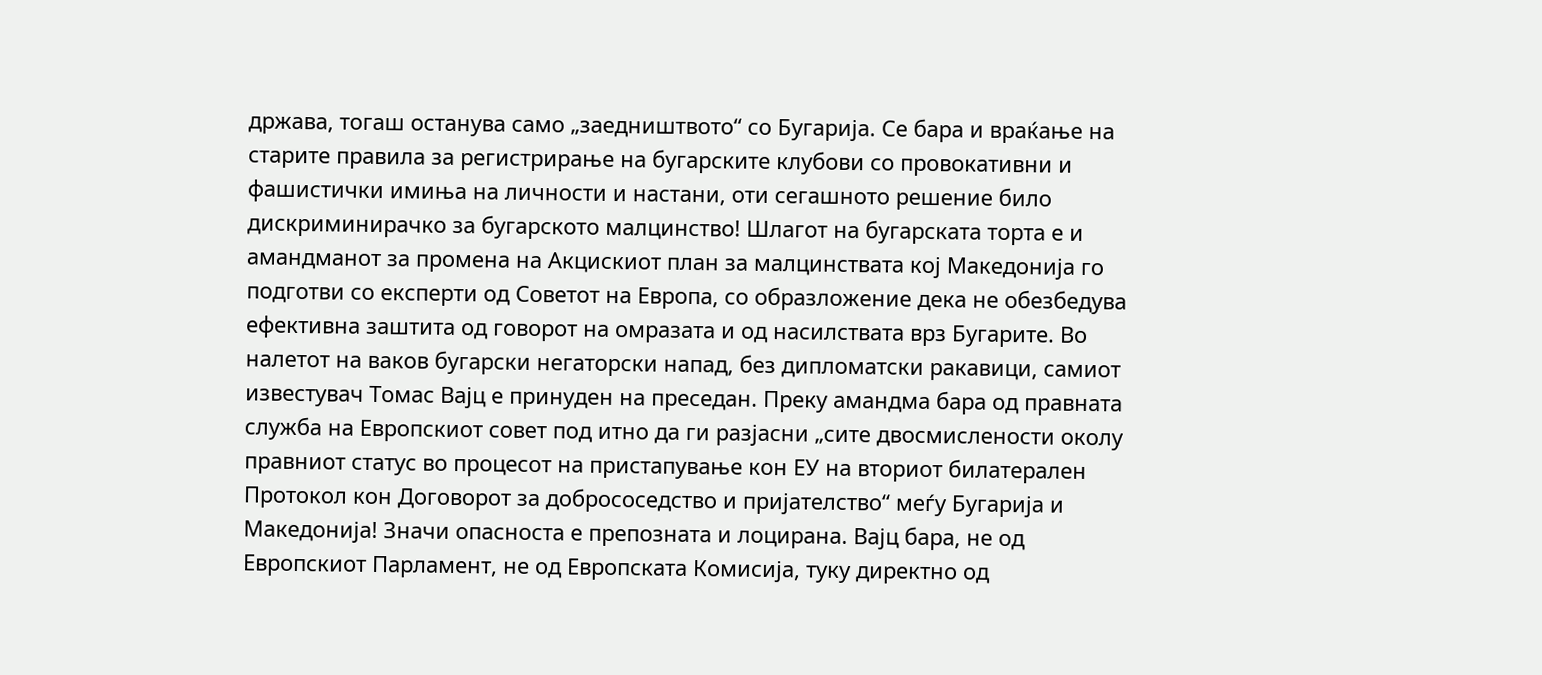држава, тогаш останува само „заедништвото“ со Бугарија. Се бара и враќање на старите правила за регистрирање на бугарските клубови со провокативни и фашистички имиња на личности и настани, оти сегашното решение било дискриминирачко за бугарското малцинство! Шлагот на бугарската торта е и амандманот за промена на Акцискиот план за малцинствата кој Македонија го подготви со експерти од Советот на Европа, со образложение дека не обезбедува ефективна заштита од говорот на омразата и од насилствата врз Бугарите. Во налетот на ваков бугарски негаторски напад, без дипломатски ракавици, самиот известувач Томас Вајц е принуден на преседан. Преку амандма бара од правната служба на Европскиот совет под итно да ги разјасни „сите двосмислености околу правниот статус во процесот на пристапување кон ЕУ на вториот билатерален Протокол кон Договорот за добрососедство и пријателство“ меѓу Бугарија и Македонија! Значи опасноста е препозната и лоцирана. Вајц бара, не од Европскиот Парламент, не од Европската Комисија, туку директно од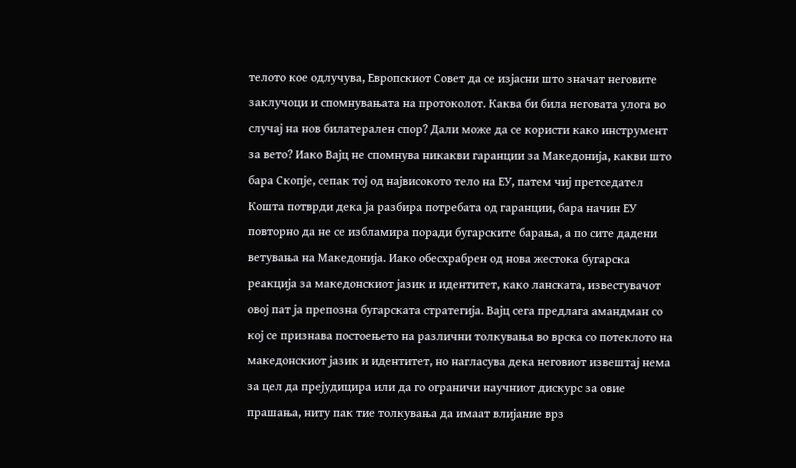телото кое одлучува, Европскиот Совет да се изјасни што значат неговите заклучоци и спомнувањата на протоколот. Каква би била неговата улога во случај на нов билатерален спор? Дали може да се користи како инструмент за вето? Иако Вајц не спомнува никакви гаранции за Македонија, какви што бара Скопје, сепак тој од највисокото тело на ЕУ, патем чиј претседател Кошта потврди дека ја разбира потребата од гаранции, бара начин ЕУ повторно да не се избламира поради бугарските барања, а по сите дадени ветувања на Македонија. Иако обесхрабрен од нова жестока бугарска реакција за македонскиот јазик и идентитет, како ланската, известувачот овој пат ја препозна бугарската стратегија. Вајц сега предлага амандман со кој се признава постоењето на различни толкувања во врска со потеклото на македонскиот јазик и идентитет, но нагласува дека неговиот извештај нема за цел да прејудицира или да го ограничи научниот дискурс за овие прашања, ниту пак тие толкувања да имаат влијание врз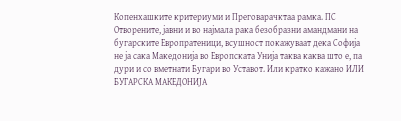Копенхашките критериуми и Преговарачктаа рамка. ПС Отворените, јавни и во најмала рака безобразни амандмани на бугарските Европратеници, всушност покажуваат дека Софија не ја сака Македонија во Европската Унија таква каква што е, па дури и со вметнати Бугари во Уставот. Или кратко кажано ИЛИ БУГАРСКА МАКЕДОНИЈА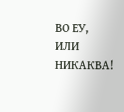ВО ЕУ, ИЛИ НИКАКВА!